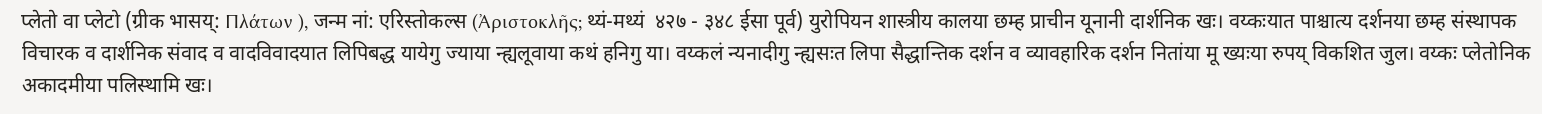प्लेतो वा प्लेटो (ग्रीक भासय्: Πλάτων ), जन्म नां: एरिस्तोकल्स (Ἀριστοκλῆς; थ्यं-मथ्यं  ४२७ - ३४८ ईसा पूर्व) युरोपियन शास्त्रीय कालया छम्ह प्राचीन यूनानी दार्शनिक खः। वय्कःयात पाश्चात्य दर्शनया छम्ह संस्थापक विचारक व दार्शनिक संवाद व वादविवादयात लिपिबद्ध यायेगु ज्याया न्ह्यलूवाया कथं हनिगु या। वय्कलं न्यनादीगु न्ह्यसःत लिपा सैद्धान्तिक दर्शन व व्यावहारिक दर्शन नितांया मू ख्यःया रुपय् विकशित जुल। वय्कः प्लेतोनिक अकादमीया पलिस्थामि खः।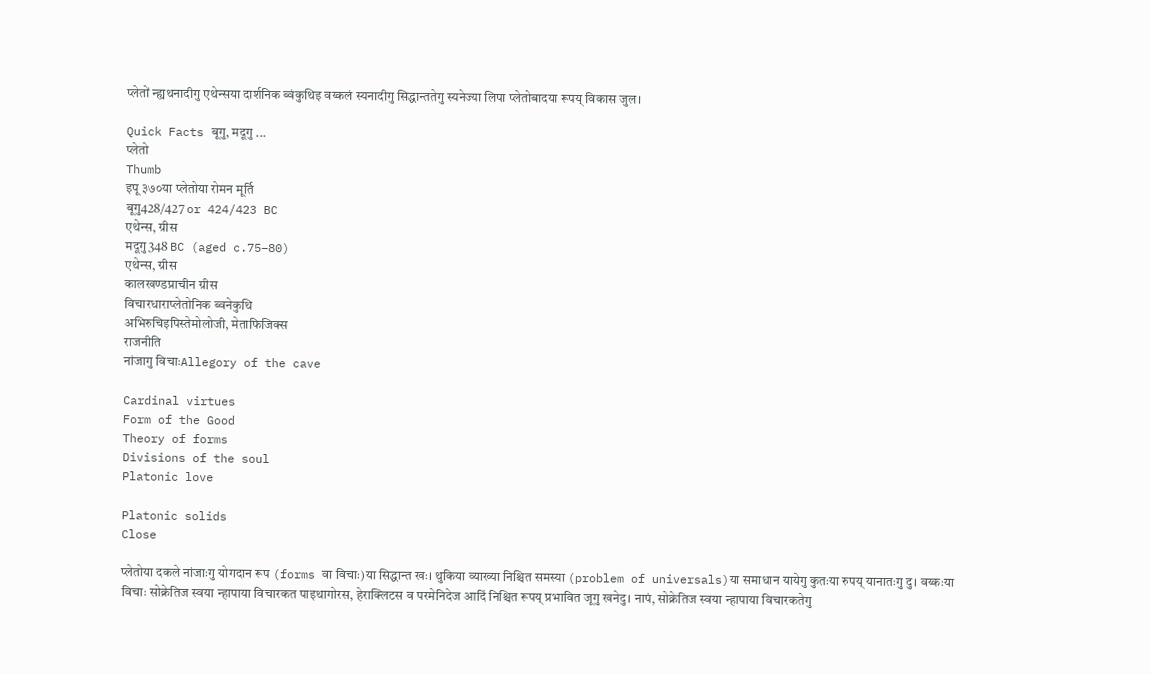प्लेतों न्ह्यथनादीगु एथेन्सया दार्शनिक ब्वंकुथिइ वय्कलं स्यनादीगु सिद्धान्ततेगु स्यनेज्या लिपा प्लेतोबादया रूपय् विकास जुल।

Quick Facts बूगु, मदूगु ...
प्लेतो
Thumb
इपू ३७०या प्लेतोया रोमन मूर्ति
बूगु428/427 or 424/423 BC
एथेन्स, ग्रीस
मदूगु348 BC (aged c.75–80)
एथेन्स, ग्रीस
कालखण्डप्राचीन ग्रीस
विचारधाराप्लेतोनिक ब्वनेकुथि
अभिरुचिइपिस्तेमोलोजी, मेताफिजिक्स
राजनीति
नांजागु विचाःAllegory of the cave

Cardinal virtues
Form of the Good
Theory of forms
Divisions of the soul
Platonic love

Platonic solids
Close

प्लेतोया दकले नांजाःगु योगदान रूप (forms वा विचाः)या सिद्धान्त खः। थुकिया व्याख्या निश्चित समस्या (problem of universals)या समाधान यायेगु कुतःया रुपय् यानातःगु दु। वय्कःया विचाः सोक्रेतिज स्वया न्हापाया विचारकत पाइथागोरस, हेराक्लिटस व परमेनिदेज आदिं निश्चित रूपय् प्रभावित जूगु खनेदु। नापं, सोक्रेतिज स्वया न्हापाया विचारकतेगु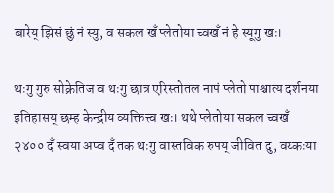बारेय् झिसं छुं नं स्यु, व सकल खँ प्लेतोया च्वखँ नं हे स्यूगु खः।

थःगु गुरु सोक्रेतिज व थःगु छात्र एरिस्तोतल नापं प्लेतो पाश्चात्य दर्शनया इतिहासय् छम्ह केन्द्रीय व्यक्तित्त्व खः। थथे प्लेतोया सकल च्वखँ २४०० दँ स्वया अप्व दँ तक थःगु वास्तविक रुपय् जीवित दु, वय्कःया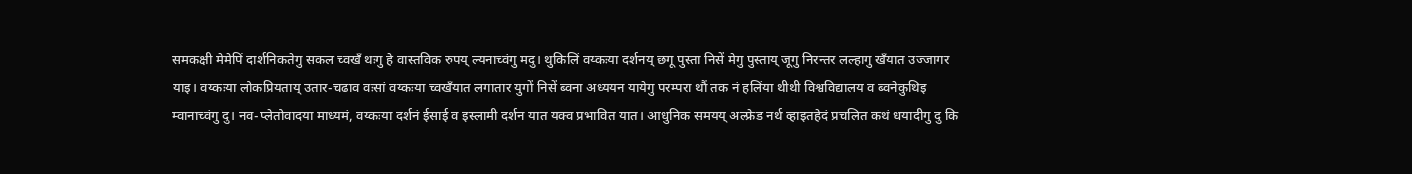समकक्षी मेमेपिं दार्शनिकतेगु सकल च्वखँ थःगु हे वास्तविक रुपय् ल्यनाच्वंगु मदु। थुकिलिं वय्कःया दर्शनय् छगू पुस्ता निसें मेगु पुस्ताय् जूगु निरन्तर लल्हागु खँयात उज्जागर याइ। वय्कःया लोकप्रियताय् उतार-चढाव वःसां वय्कःया च्वखँयात लगातार युगों निसें ब्वना अध्ययन यायेगु परम्परा थौं तक नं हलिंया थीथी विश्वविद्यालय व ब्वनेकुथिइ म्वानाच्वंगु दु। नव-प्लेतोवादया माध्यमं, वय्कःया दर्शनं ईसाई व इस्लामी दर्शन यात यक्व प्रभावित यात। आधुनिक समयय् अल्फ्रेड नर्थ व्हाइतहेदं प्रचलित कथं धयादीगु दु कि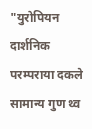"युरोपियन दार्शनिक परम्पराया दकले सामान्य गुण थ्व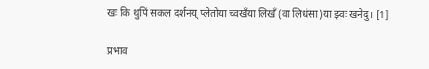खः कि थुपिं सकल दर्शनय् प्लेतोया च्वखँया लिखँ (वा लिधंसा)या झ्वः खनेदु। [1]

प्रभाव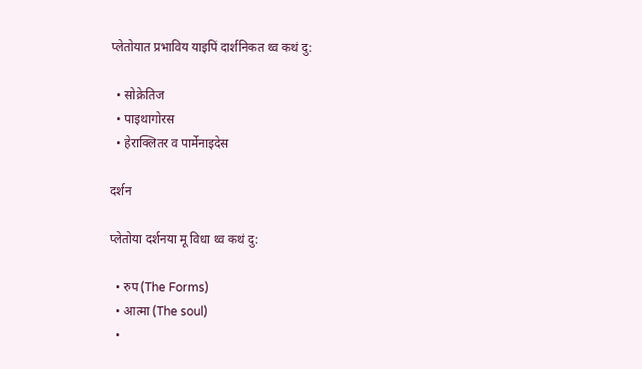प्लेतोयात प्रभाविय याइपिं दार्शनिकत थ्व कथं दु:

  • सोक्रेतिज
  • पाइथागोरस
  • हेराक्लितर व पार्मेनाइदेस

दर्शन

प्लेतोया दर्शनया मू विधा थ्व कथं दु:

  • रुप (The Forms)
  • आत्मा (The soul)
  •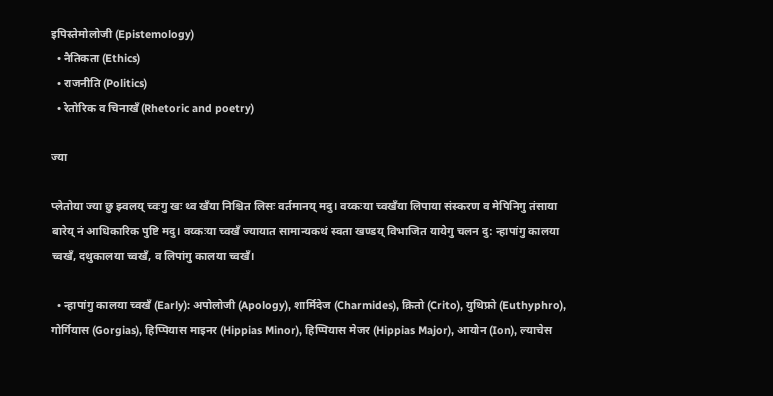इपिस्तेमोलोजी (Epistemology)
  • नैतिकता (Ethics)
  • राजनीति (Politics)
  • रेतोरिक व चिनाखँ (Rhetoric and poetry)

ज्या

प्लेतोया ज्या छु झ्वलय् च्वःगु खः थ्व खँया निश्चित लिसः वर्तमानय् मदु। वय्कःया च्वखँया लिपाया संस्करण व मेपिनिगु तंसाया बारेय् नं आधिकारिक पुष्टि मदु। वय्कःया च्वखँ ज्यायात सामान्यकथं स्वता खण्डय् विभाजित यायेगु चलन दु: न्हापांगु कालया च्वखँ, दथुकालया च्वखँ, व लिपांगु कालया च्वखँ।

  • न्हापांगु कालया च्वखँ (Early): अपोलोजी (Apology), शार्मिदेज (Charmides), क्रितो (Crito), युथिफ्रो (Euthyphro), गोर्गियास (Gorgias), हिप्पियास माइनर (Hippias Minor), हिप्पियास मेजर (Hippias Major), आयोन (Ion), ल्याचेस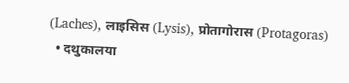(Laches), लाइसिस (Lysis), प्रोतागोरास (Protagoras)
  • दथुकालया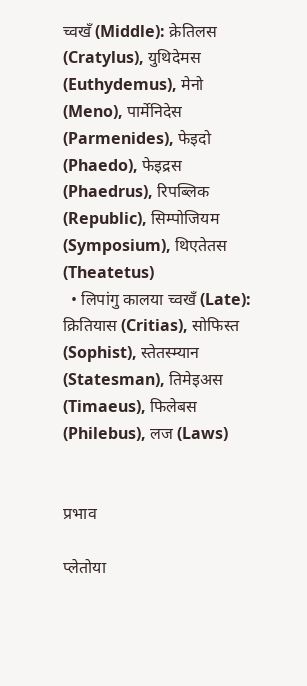च्वखँ (Middle): क्रेतिलस (Cratylus), युथिदेमस (Euthydemus), मेनो (Meno), पार्मेनिदेस (Parmenides), फेइदो (Phaedo), फेइद्रस (Phaedrus), रिपब्लिक (Republic), सिम्पोजियम (Symposium), थिएतेतस (Theatetus)
  • लिपांगु कालया च्वखँ (Late): क्रितियास (Critias), सोफिस्त (Sophist), स्तेतस्म्यान (Statesman), तिमेइअस (Timaeus), फिलेबस (Philebus), लज (Laws)


प्रभाव

प्लेतोया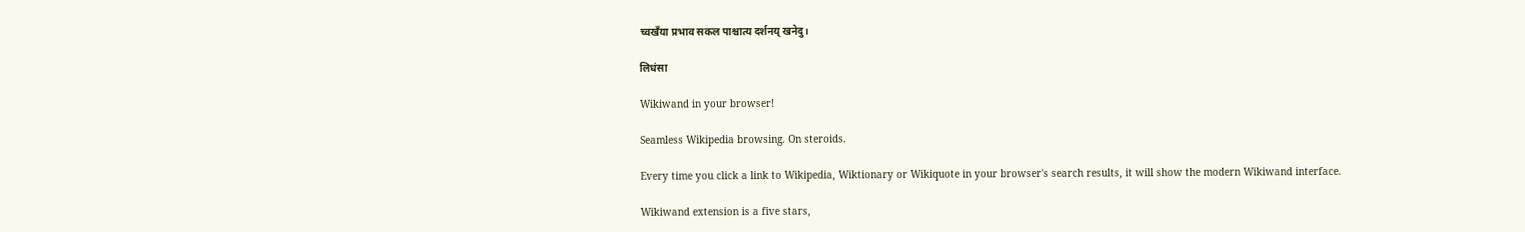च्वखँया प्रभाव सकल पाश्चात्य दर्शनय् खनेदु।

लिधंसा

Wikiwand in your browser!

Seamless Wikipedia browsing. On steroids.

Every time you click a link to Wikipedia, Wiktionary or Wikiquote in your browser's search results, it will show the modern Wikiwand interface.

Wikiwand extension is a five stars,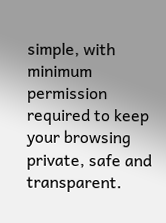simple, with minimum permission required to keep your browsing private, safe and transparent.